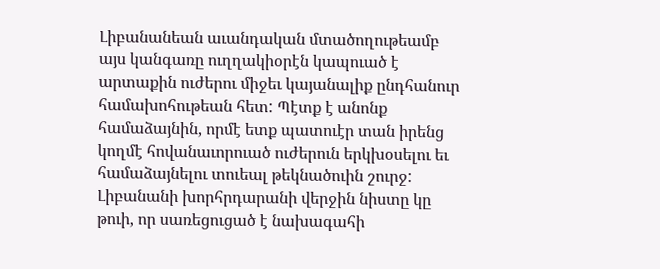Լիբանանեան աւանդական մտածողութեամբ այս կանգառը ուղղակիօրէն կապուած է արտաքին ուժերու միջեւ կայանալիք ընդհանուր համախոհութեան հետ: Պէտք է անոնք համաձայնին, որմէ ետք պատուէր տան իրենց կողմէ հովանաւորուած ուժերուն երկխօսելու եւ համաձայնելու տուեալ թեկնածուին շուրջ:
Լիբանանի խորհրդարանի վերջին նիստը կը թուի, որ սառեցուցած է նախագահի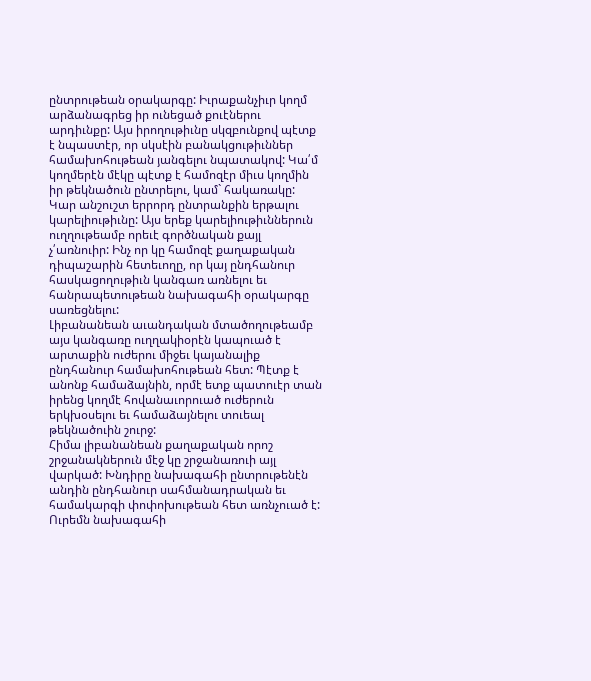ընտրութեան օրակարգը: Իւրաքանչիւր կողմ արձանագրեց իր ունեցած քուէներու արդիւնքը: Այս իրողութիւնը սկզբունքով պէտք է նպաստէր, որ սկսէին բանակցութիւններ համախոհութեան յանգելու նպատակով: Կա՛մ կողմերէն մէկը պէտք է համոզէր միւս կողմին իր թեկնածուն ընտրելու, կամ` հակառակը: Կար անշուշտ երրորդ ընտրանքին երթալու կարելիութիւնը: Այս երեք կարելիութիւններուն ուղղութեամբ որեւէ գործնական քայլ չ՛առնուիր: Ինչ որ կը համոզէ քաղաքական դիպաշարին հետեւողը, որ կայ ընդհանուր հասկացողութիւն կանգառ առնելու եւ հանրապետութեան նախագահի օրակարգը սառեցնելու:
Լիբանանեան աւանդական մտածողութեամբ այս կանգառը ուղղակիօրէն կապուած է արտաքին ուժերու միջեւ կայանալիք ընդհանուր համախոհութեան հետ: Պէտք է անոնք համաձայնին, որմէ ետք պատուէր տան իրենց կողմէ հովանաւորուած ուժերուն երկխօսելու եւ համաձայնելու տուեալ թեկնածուին շուրջ:
Հիմա լիբանանեան քաղաքական որոշ շրջանակներուն մէջ կը շրջանառուի այլ վարկած: Խնդիրը նախագահի ընտրութենէն անդին ընդհանուր սահմանադրական եւ համակարգի փոփոխութեան հետ առնչուած է: Ուրեմն նախագահի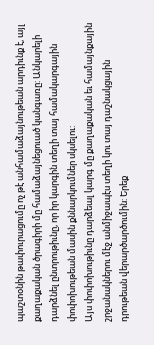պաշտօնին թափուրացումը ոչ թէ անհամաձայնութեան արդիւնք է, այլ քաղաքական ծրագիրի մը համաձայնեցուած կանգառը: Անկարելի դարձնել ընտրութիւնը, որ իր կարգին տեղի տայ համակարգային փոփոխութեան մասին քննարկումներ սկսելու:
Այս փոփոխութիւնը դարձեալ կարգ մը քաղաքական եւ համայնքային շրջանակներու մէջ անմիջապէս տեղի կու տայ դաշնակցային դրութեան վերարծարծումին: Երեք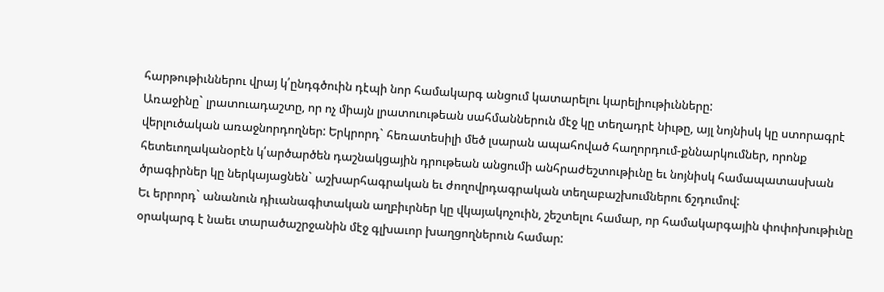հարթութիւններու վրայ կ՛ընդգծուին դէպի նոր համակարգ անցում կատարելու կարելիութիւնները:
Առաջինը` լրատուադաշտը, որ ոչ միայն լրատուութեան սահմաններուն մէջ կը տեղադրէ նիւթը, այլ նոյնիսկ կը ստորագրէ վերլուծական առաջնորդողներ: Երկրորդ` հեռատեսիլի մեծ լսարան ապահոված հաղորդում-քննարկումներ, որոնք հետեւողականօրէն կ՛արծարծեն դաշնակցային դրութեան անցումի անհրաժեշտութիւնը եւ նոյնիսկ համապատասխան ծրագիրներ կը ներկայացնեն` աշխարհագրական եւ ժողովրդագրական տեղաբաշխումներու ճշդումով:
Եւ երրորդ` անանուն դիւանագիտական աղբիւրներ կը վկայակոչուին, շեշտելու համար, որ համակարգային փոփոխութիւնը օրակարգ է նաեւ տարածաշրջանին մէջ գլխաւոր խաղցողներուն համար: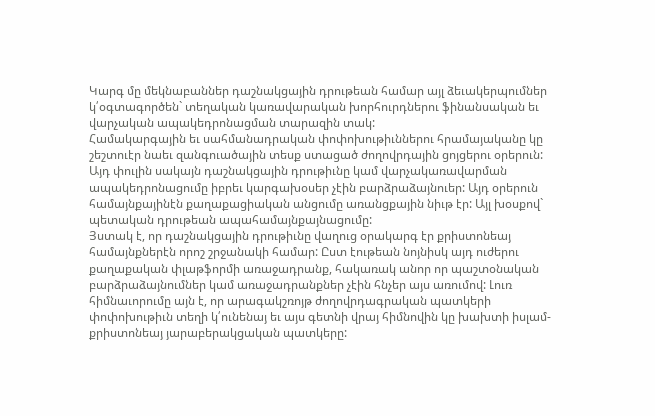Կարգ մը մեկնաբաններ դաշնակցային դրութեան համար այլ ձեւակերպումներ կ՛օգտագործեն` տեղական կառավարական խորհուրդներու ֆինանսական եւ վարչական ապակեդրոնացման տարազին տակ:
Համակարգային եւ սահմանադրական փոփոխութիւններու հրամայականը կը շեշտուէր նաեւ զանգուածային տեսք ստացած ժողովրդային ցոյցերու օրերուն: Այդ փուլին սակայն դաշնակցային դրութիւնը կամ վարչակառավարման ապակեդրոնացումը իբրեւ կարգախօսեր չէին բարձրաձայնուեր: Այդ օրերուն համայնքայինէն քաղաքացիական անցումը առանցքային նիւթ էր: Այլ խօսքով` պետական դրութեան ապահամայնքայնացումը:
Յստակ է, որ դաշնակցային դրութիւնը վաղուց օրակարգ էր քրիստոնեայ համայնքներէն որոշ շրջանակի համար: Ըստ էութեան նոյնիսկ այդ ուժերու քաղաքական փլաթֆորմի առաջադրանք, հակառակ անոր որ պաշտօնական բարձրաձայնումներ կամ առաջադրանքներ չէին հնչեր այս առումով: Լուռ հիմնաւորումը այն է, որ արագակշռոյթ ժողովրդագրական պատկերի փոփոխութիւն տեղի կ՛ունենայ եւ այս գետնի վրայ հիմնովին կը խախտի իսլամ-քրիստոնեայ յարաբերակցական պատկերը: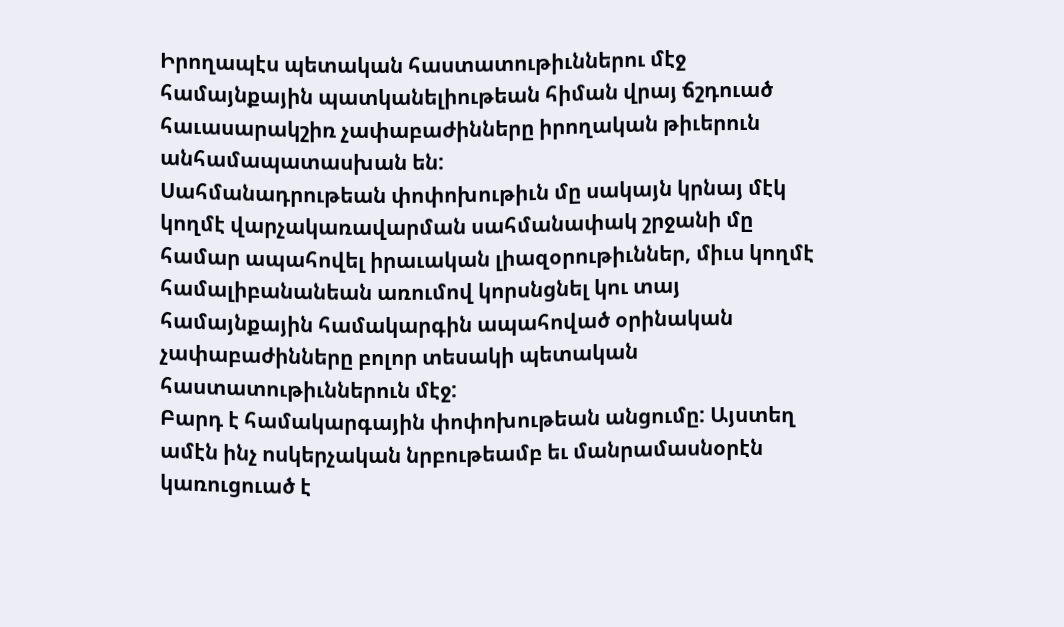Իրողապէս պետական հաստատութիւններու մէջ համայնքային պատկանելիութեան հիման վրայ ճշդուած հաւասարակշիռ չափաբաժինները իրողական թիւերուն անհամապատասխան են:
Սահմանադրութեան փոփոխութիւն մը սակայն կրնայ մէկ կողմէ վարչակառավարման սահմանափակ շրջանի մը համար ապահովել իրաւական լիազօրութիւններ, միւս կողմէ համալիբանանեան առումով կորսնցնել կու տայ համայնքային համակարգին ապահոված օրինական չափաբաժինները բոլոր տեսակի պետական հաստատութիւններուն մէջ:
Բարդ է համակարգային փոփոխութեան անցումը: Այստեղ ամէն ինչ ոսկերչական նրբութեամբ եւ մանրամասնօրէն կառուցուած է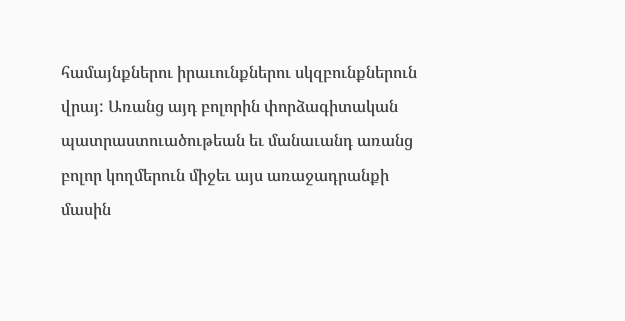համայնքներու իրաւունքներու սկզբունքներուն վրայ: Առանց այդ բոլորին փորձագիտական պատրաստուածութեան եւ մանաւանդ առանց բոլոր կողմերուն միջեւ այս առաջադրանքի մասին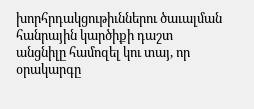խորհրդակցութիւններու ծաւալման հանրային կարծիքի դաշտ անցնիլը համոզել կու տայ, որ օրակարգը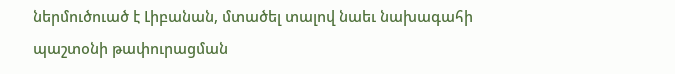ներմուծուած է Լիբանան, մտածել տալով նաեւ նախագահի պաշտօնի թափուրացման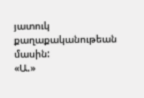յատուկ քաղաքականութեան մասին:
«Ա.»